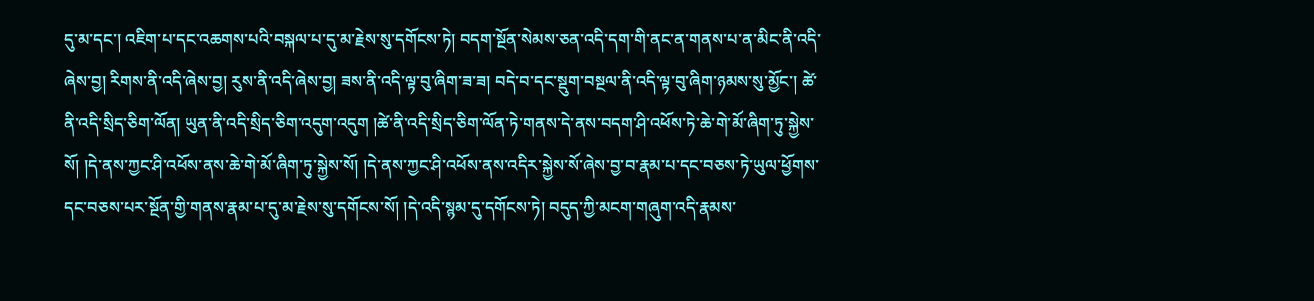དུ་མ་དང་། འཇིག་པ་དང་འཆགས་པའི་བསྐལ་པ་དུ་མ་རྗེས་སུ་དགོངས་ཏེ། བདག་སྔོན་སེམས་ཅན་འདི་དག་གི་ནང་ན་གནས་པ་ན་མིང་ནི་འདི་ཞེས་བྱ། རིགས་ནི་འདི་ཞེས་བྱ། རུས་ནི་འདི་ཞེས་བྱ། ཟས་ནི་འདི་ལྟ་བུ་ཞིག་ཟ་ཟ། བདེ་བ་དང་སྡུག་བསྔལ་ནི་འདི་ལྟ་བུ་ཞིག་ཉམས་སུ་མྱོང་། ཚེ་ནི་འདི་སྲིད་ཅིག་ལོན། ཡུན་ནི་འདི་སྲིད་ཅིག་འདུག་འདུག །ཚེ་ནི་འདི་སྲིད་ཅིག་ལོན་ཏེ་གནས་དེ་ནས་བདག་ཤི་འཕོས་ཏེ་ཆེ་གེ་མོ་ཞིག་ཏུ་སྐྱེས་ སོ། །དེ་ནས་ཀྱང་ཤི་འཕོས་ནས་ཆེ་གེ་མོ་ཞིག་ཏུ་སྐྱེས་སོ། །དེ་ནས་ཀྱང་ཤི་འཕོས་ནས་འདིར་སྐྱེས་སོ་ཞེས་བྱ་བ་རྣམ་པ་དང་བཅས་ཏེ་ཡུལ་ཕྱོགས་དང་བཅས་པར་སྔོན་གྱི་གནས་རྣམ་པ་དུ་མ་རྗེས་སུ་དགོངས་སོ། །དེ་འདི་སྙམ་དུ་དགོངས་ཏེ། བདུད་ཀྱི་མངག་གཞུག་འདི་རྣམས་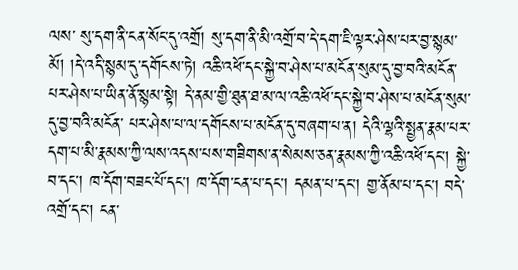ལས་ སུ་དག་ནི་ངན་སོང་དུ་འགྲོ། སུ་དག་ནི་མི་འགྲོ་བ་དེ་དག་ཇི་ལྟར་ཤེས་པར་བྱ་སྙམ་མོ། །དེ་འདི་སྙམ་དུ་དགོངས་ཏེ། འཆི་འཕོ་དང་སྐྱེ་བ་ཤེས་པ་མངོན་སུམ་དུ་བྱ་བའི་མངོན་པར་ཤེས་པ་ཡིན་ནོ་སྙམ་སྟེ། དེ་ནམ་གྱི་ཐུན་ཐ་མ་ལ་འཆི་འཕོ་དང་སྐྱེ་བ་ཤེས་པ་མངོན་སུམ་དུ་བྱ་བའི་མངོན་ པར་ཤེས་པ་ལ་དགོངས་པ་མངོན་དུ་བཞག་པ་ན། དེའི་ལྷའི་སྤྱན་རྣམ་པར་དག་པ་མི་རྣམས་ཀྱི་ལས་འདས་པས་གཟིགས་ན་སེམས་ཅན་རྣམས་ཀྱི་འཆི་འཕོ་དང་། སྐྱེ་བ་དང་། ཁ་དོག་བཟང་པོ་དང་། ཁ་དོག་ངན་པ་དང་། དམན་པ་དང་། གྱ་ནོམ་པ་དང་། བདེ་འགྲོ་དང་། ངན་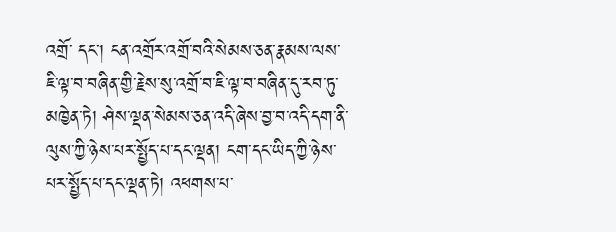འགྲོ་ དང་། ངན་འགྲོར་འགྲོ་བའི་སེམས་ཅན་རྣམས་ལས་ཇི་ལྟ་བ་བཞིན་གྱི་རྗེས་སུ་འགྲོ་བ་ཇི་ལྟ་བ་བཞིན་དུ་རབ་ཏུ་མཁྱེན་ཏེ། ཤེས་ལྡན་སེམས་ཅན་འདི་ཞེས་བྱ་བ་འདི་དག་ནི་ལུས་ཀྱི་ཉེས་པར་སྤྱོད་པ་དང་ལྡན། ངག་དང་ཡིད་ཀྱི་ཉེས་པར་སྤྱོད་པ་དང་ལྡན་ཏེ། འཕགས་པ་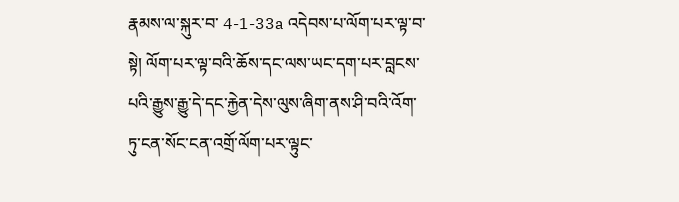རྣམས་ལ་སྐུར་བ་ 4-1-33a འདེབས་པ་ལོག་པར་ལྟ་བ་སྟེ། ལོག་པར་ལྟ་བའི་ཆོས་དང་ལས་ཡང་དག་པར་བླངས་པའི་རྒྱུས་རྒྱུ་དེ་དང་རྐྱེན་དེས་ལུས་ཞིག་ནས་ཤི་བའི་འོག་ཏུ་ངན་སོང་ངན་འགྲོ་ལོག་པར་ལྟུང་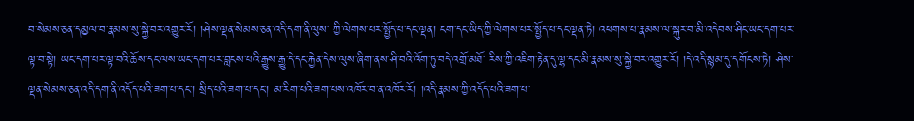བ་སེམས་ཅན་དམྱལ་བ་རྣམས་སུ་སྐྱེ་བར་འགྱུར་རོ། །ཤེས་ལྡན་སེམས་ཅན་འདི་དག་ནི་ལུས་ ཀྱི་ལེགས་པར་སྤྱོད་པ་དང་ལྡན། ངག་དང་ཡིད་ཀྱི་ལེགས་པར་སྤྱོད་པ་དང་ལྡན་ཏེ། འཕགས་པ་རྣམས་ལ་སྐུར་བ་མི་འདེབས་ཤིང་ཡང་དག་པར་ལྟ་བ་སྟེ། ཡང་དག་པར་ལྟ་བའི་ཆོས་དང་ལས་ཡང་དག་པར་བླངས་པའི་རྒྱུས་རྒྱུ་དེ་དང་རྐྱེན་དེས་ལུས་ཞིག་ནས་ཤི་བའི་འོག་ཏུ་བདེ་འགྲོ་མཐོ་ རིས་ཀྱི་འཇིག་རྟེན་དུ་ལྷ་དང་མི་རྣམས་སུ་སྐྱེ་བར་འགྱུར་རོ། །དེ་འདི་སྙམ་དུ་དགོངས་ཏེ། ཤེས་ལྡན་སེམས་ཅན་འདི་དག་ནི་འདོད་པའི་ཟག་པ་དང་། སྲིད་པའི་ཟག་པ་དང་། མ་རིག་པའི་ཟག་པས་འཁོར་བ་ན་འཁོར་རོ། །འདི་རྣམས་ཀྱི་འདོད་པའི་ཟག་པ་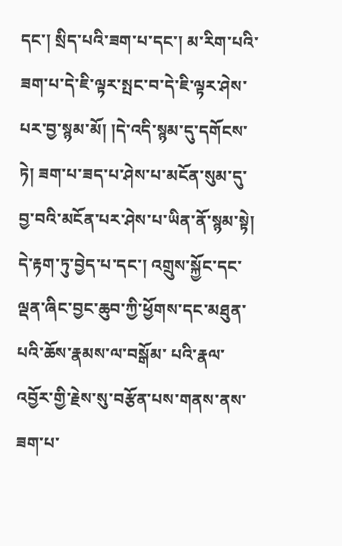དང་། སྲིད་པའི་ཟག་པ་དང་། མ་རིག་པའི་ཟག་པ་དེ་ཇི་ལྟར་སྤང་བ་དེ་ཇི་ལྟར་ཤེས་པར་བྱ་སྙམ་མོ། །དེ་འདི་སྙམ་དུ་དགོངས་ཏེ། ཟག་པ་ཟད་པ་ཤེས་པ་མངོན་སུམ་དུ་བྱ་བའི་མངོན་པར་ཤེས་པ་ཡིན་ནོ་སྙམ་སྟེ། དེ་རྟག་ཏུ་བྱེད་པ་དང་། འགྲུས་སྐྱོང་དང་ལྡན་ཞིང་བྱང་ཆུབ་ཀྱི་ཕྱོགས་དང་མཐུན་པའི་ཆོས་རྣམས་ལ་བསྒོམ་ པའི་རྣལ་འབྱོར་གྱི་རྗེས་སུ་བརྩོན་པས་གནས་ནས་ཟག་པ་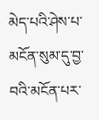མེད་པའི་ཤེས་པ་མངོན་སུམ་དུ་བྱ་བའི་མངོན་པར་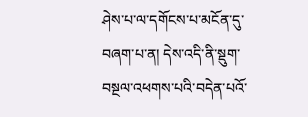ཤེས་པ་ལ་དགོངས་པ་མངོན་དུ་བཞག་པ་ན། དེས་འདི་ནི་སྡུག་བསྔལ་འཕགས་པའི་བདེན་པའོ་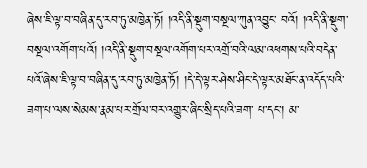ཞེས་ཇི་ལྟ་བ་བཞིན་དུ་རབ་ཏུ་མཁྱེན་ཏོ། །འདི་ནི་སྡུག་བསྔལ་ཀུན་འབྱུང་ བའོ། །འདི་ནི་སྡུག་བསྔལ་འགོག་པའོ། །འདི་ནི་སྡུག་བསྔལ་འགོག་པར་འགྲོ་བའི་ལམ་འཕགས་པའི་བདེན་པའོ་ཞེས་ཇི་ལྟ་བ་བཞིན་དུ་རབ་ཏུ་མཁྱེན་ཏོ། །དེ་དེ་ལྟར་ཤེས་ཤིང་དེ་ལྟར་མཐོང་ན་འདོད་པའི་ཟག་པ་ལས་སེམས་རྣམ་པར་གྲོལ་བར་འགྱུར་ཞིང་སྲིད་པའི་ཟག་ པ་དང་། མ་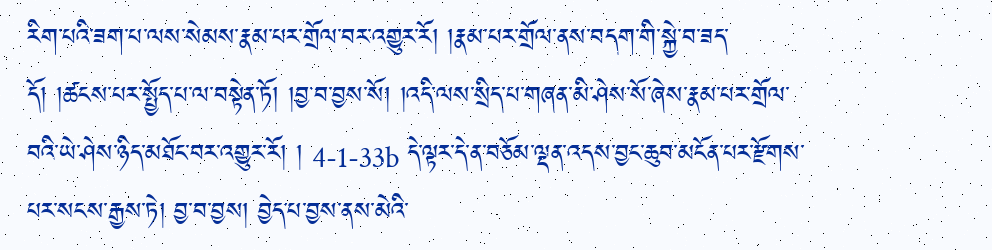རིག་པའི་ཟག་པ་ལས་སེམས་རྣམ་པར་གྲོལ་བར་འགྱུར་རོ། །རྣམ་པར་གྲོལ་ནས་བདག་གི་སྐྱེ་བ་ཟད་དོ། །ཚངས་པར་སྤྱོད་པ་ལ་བསྟེན་ཏོ། །བྱ་བ་བྱས་སོ། །འདི་ལས་སྲིད་པ་གཞན་མི་ཤེས་སོ་ཞེས་རྣམ་པར་གྲོལ་བའི་ཡེ་ཤེས་ཉིད་མཐོང་བར་འགྱུར་རོ། ། 4-1-33b དེ་ལྟར་དེ་ན་བཅོམ་ལྡན་འདས་བྱང་ཆུབ་མངོན་པར་རྫོགས་པར་སངས་རྒྱས་ཏེ། བྱ་བ་བྱས། བྱེད་པ་བྱས་ནས་མེའི་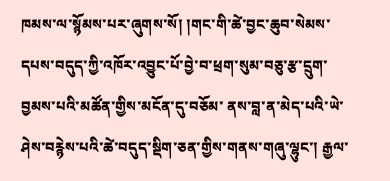ཁམས་ལ་སྙོམས་པར་ཞུགས་སོ། །གང་གི་ཚེ་བྱང་ཆུབ་སེམས་དཔས་བདུད་ཀྱི་འཁོར་འབྱུང་པོ་བྱེ་བ་ཕྲག་སུམ་བཅུ་རྩ་དྲུག་བྱམས་པའི་མཚོན་གྱིས་མངོན་དུ་བཅོམ་ ནས་བླ་ན་མེད་པའི་ཡེ་ཤེས་བརྙེས་པའི་ཚེ་བདུད་སྡིག་ཅན་གྱིས་གནས་གཞུ་ལྷུང་། རྒྱལ་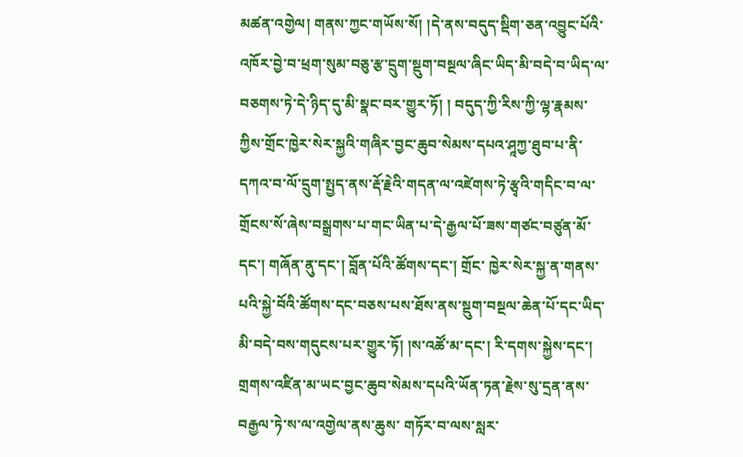མཚན་འགྱེལ། གནས་ཀྱང་གཡོས་སོ། །དེ་ནས་བདུད་སྡིག་ཅན་འབྱུང་པོའི་འཁོར་བྱེ་བ་ཕྲག་སུམ་བཅུ་རྩ་དྲུག་སྡུག་བསྔལ་ཞིང་ཡིད་མི་བདེ་བ་ཡིད་ལ་བཅགས་ཏེ་དེ་ཉིད་དུ་མི་སྣང་བར་གྱུར་ཏོ། ། བདུད་ཀྱི་རིས་ཀྱི་ལྷ་རྣམས་ཀྱིས་གྲོང་ཁྱེར་སེར་སྐྱའི་གཞིར་བྱང་ཆུབ་སེམས་དཔའ་ཤཱཀྱ་ཐུབ་པ་ནི་དཀའ་བ་ལོ་དྲུག་སྤྱད་ནས་རྡོ་རྗེའི་གདན་ལ་འཛེགས་ཏེ་རྩྭའི་གདིང་བ་ལ་གྲོངས་སོ་ཞེས་བསྒྲགས་པ་གང་ཡིན་པ་དེ་རྒྱལ་པོ་ཟས་གཙང་བཙུན་མོ་དང་། གཞོན་ནུ་དང་། བློན་པོའི་ཚོགས་དང་། གྲོང་ ཁྱེར་སེར་སྐྱ་ན་གནས་པའི་སྐྱེ་བོའི་ཚོགས་དང་བཅས་པས་ཐོས་ནས་སྡུག་བསྔལ་ཆེན་པོ་དང་ཡིད་མི་བདེ་བས་གདུངས་པར་གྱུར་ཏོ། །ས་འཚོ་མ་དང་། རི་དགས་སྐྱེས་དང་། གྲགས་འཛིན་མ་ཡང་བྱང་ཆུབ་སེམས་དཔའི་ཡོན་ཏན་རྗེས་སུ་དྲན་ནས་བརྒྱལ་ཏེ་ས་ལ་འགྱེལ་ནས་ཆུས་ གཏོར་བ་ལས་སླར་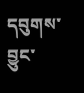དབུགས་བྱུང་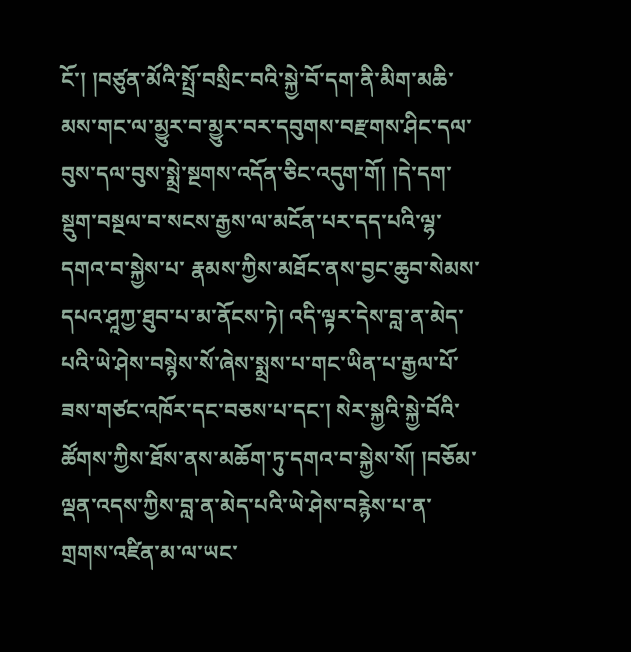ངོ་། །བཙུན་མོའི་སྤྲོ་བསྲིང་བའི་སྐྱེ་བོ་དག་ནི་མིག་མཆི་མས་གང་ལ་མྱུར་བ་མྱུར་བར་དབུགས་བརྫགས་ཤིང་དལ་བུས་དལ་བུས་སྨྲེ་སྔགས་འདོན་ཅིང་འདུག་གོ། །དེ་དག་སྡུག་བསྔལ་བ་སངས་རྒྱས་ལ་མངོན་པར་དད་པའི་ལྷ་དགའ་བ་སྐྱེས་པ་ རྣམས་ཀྱིས་མཐོང་ནས་བྱང་ཆུབ་སེམས་དཔའ་ཤཱཀྱ་ཐུབ་པ་མ་ནོངས་ཏེ། འདི་ལྟར་དེས་བླ་ན་མེད་པའི་ཡེ་ཤེས་བསྙེས་སོ་ཞེས་སྨྲས་པ་གང་ཡིན་པ་རྒྱལ་པོ་ཟས་གཙང་འཁོར་དང་བཅས་པ་དང་། སེར་སྐྱའི་སྐྱེ་བོའི་ཚོགས་ཀྱིས་ཐོས་ནས་མཆོག་ཏུ་དགའ་བ་སྐྱེས་སོ། །བཅོམ་ ལྡན་འདས་ཀྱིས་བླ་ན་མེད་པའི་ཡེ་ཤེས་བརྙེས་པ་ན་གྲགས་འཛིན་མ་ལ་ཡང་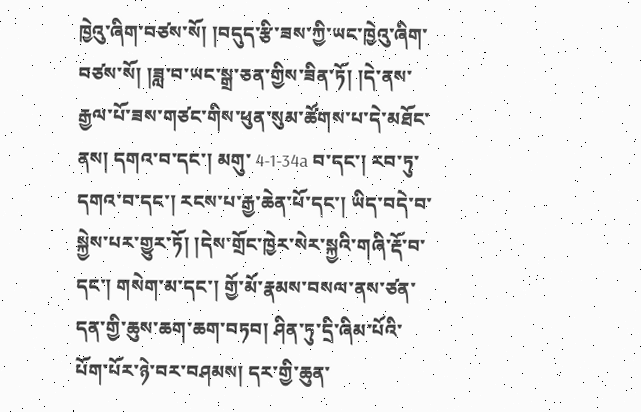ཁྱེའུ་ཞིག་བཙས་སོ། །བདུད་རྩི་ཟས་ཀྱི་ཡང་ཁྱེའུ་ཞིག་བཙས་སོ། །ཟླ་བ་ཡང་སྒྲ་ཅན་གྱིས་ཟིན་ཏོ། །དེ་ནས་རྒྱལ་པོ་ཟས་གཙང་གིས་ཕུན་སུམ་ཚོགས་པ་དེ་མཐོང་ནས། དགའ་བ་དང་། མགུ་ 4-1-34a བ་དང་། རབ་ཏུ་དགའ་བ་དང་། རངས་པ་རྒྱ་ཆེན་པོ་དང་། ཡིད་བདེ་བ་སྐྱེས་པར་གྱུར་ཏོ། །དེས་གྲོང་ཁྱེར་སེར་སྐྱའི་གཞི་རྡོ་བ་དང་། གསེག་མ་དང་། གྱོ་མོ་རྣམས་བསལ་ནས་ཙན་དན་གྱི་ཆུས་ཆག་ཆག་བཏབ། ཤིན་ཏུ་དྲི་ཞིམ་པོའི་པོག་པོར་ཉེ་བར་བཤམས། དར་གྱི་ཆུན་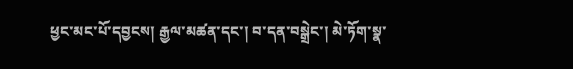ཕྱང་མང་པོ་དབྱངས། རྒྱལ་མཚན་དང་། བ་དན་བསྒྲེང་། མེ་ཏོག་སྣ་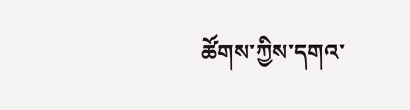ཚོགས་ཀྱིས་དགའ་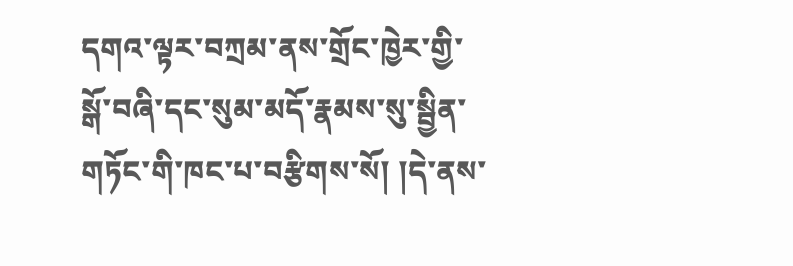དགའ་ལྟར་བཀྲམ་ནས་གྲོང་ཁྱེར་གྱི་སྒོ་བཞི་དང་སུམ་མདོ་རྣམས་སུ་སྦྱིན་གཏོང་གི་ཁང་པ་བརྩིགས་སོ། །དེ་ནས་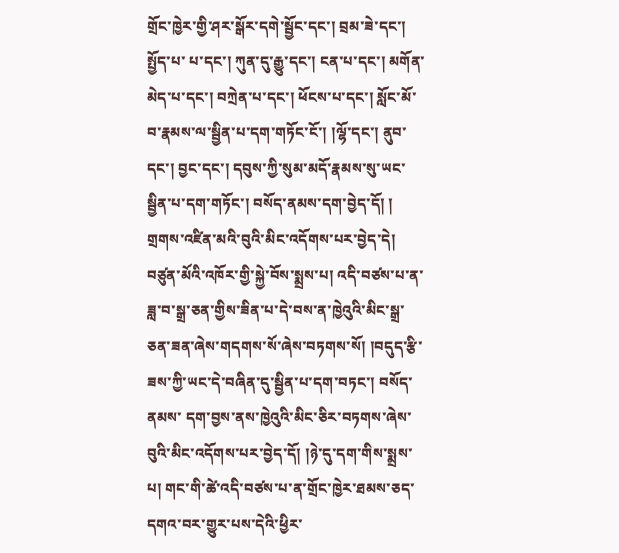གྲོང་ཁྱེར་གྱི་ཤར་སྒོར་དགེ་སྦྱོང་དང་། བྲམ་ཟེ་དང་། སྤྱོད་པ་ པ་དང་། ཀུན་དུ་རྒྱུ་དང་། ངན་པ་དང་། མགོན་མེད་པ་དང་། བཀྲེན་པ་དང་། ཕོངས་པ་དང་། སློང་མོ་བ་རྣམས་ལ་སྦྱིན་པ་དག་གཏོང་ངོ་། །ལྷོ་དང་། ནུབ་དང་། བྱང་དང་། དབུས་ཀྱི་སུམ་མདོ་རྣམས་སུ་ཡང་སྦྱིན་པ་དག་གཏོང་། བསོད་ནམས་དག་བྱེད་དོ། ། གྲགས་འཛིན་མའི་བུའི་མིང་འདོགས་པར་བྱེད་དེ། བཙུན་མོའི་འཁོར་གྱི་སྐྱེ་བོས་སྨྲས་པ། འདི་བཙས་པ་ན་ཟླ་བ་སྒྲ་ཅན་གྱིས་ཟིན་པ་དེ་བས་ན་ཁྱེའུའི་མིང་སྒྲ་ཅན་ཟན་ཞེས་གདགས་སོ་ཞེས་བཏགས་སོ། །བདུད་རྩི་ཟས་ཀྱི་ཡང་དེ་བཞིན་དུ་སྦྱིན་པ་དག་བཏང་། བསོད་ནམས་ དག་བྱས་ནས་ཁྱེའུའི་མིང་ཅིར་བཏགས་ཞེས་བུའི་མིང་འདོགས་པར་བྱེད་དོ། །ཉེ་དུ་དག་གིས་སྨྲས་པ། གང་གི་ཚེ་འདི་བཙས་པ་ན་གྲོང་ཁྱེར་ཐམས་ཅད་དགའ་བར་གྱུར་པས་དེའི་ཕྱིར་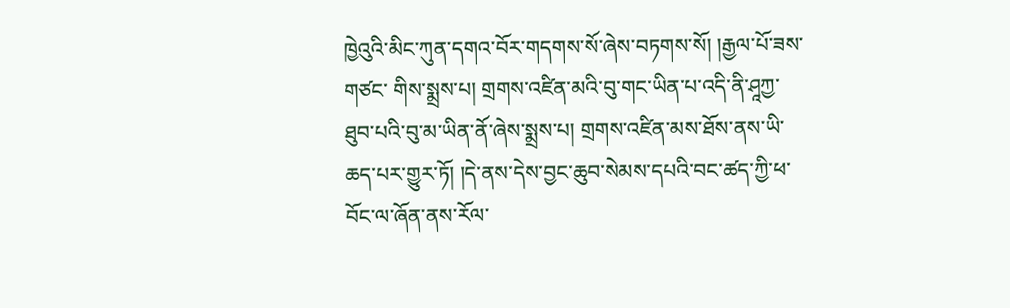ཁྱེའུའི་མིང་ཀུན་དགའ་བོར་གདགས་སོ་ཞེས་བཏགས་སོ། །རྒྱལ་པོ་ཟས་གཙང་ གིས་སྨྲས་པ། གྲགས་འཛིན་མའི་བུ་གང་ཡིན་པ་འདི་ནི་ཤཱཀྱ་ཐུབ་པའི་བུ་མ་ཡིན་ནོ་ཞེས་སྨྲས་པ། གྲགས་འཛིན་མས་ཐོས་ནས་ཡི་ཆད་པར་གྱུར་ཏོ། །དེ་ནས་དེས་བྱང་ཆུབ་སེམས་དཔའི་བང་ཚད་ཀྱི་ཕ་བོང་ལ་ཞོན་ནས་རོལ་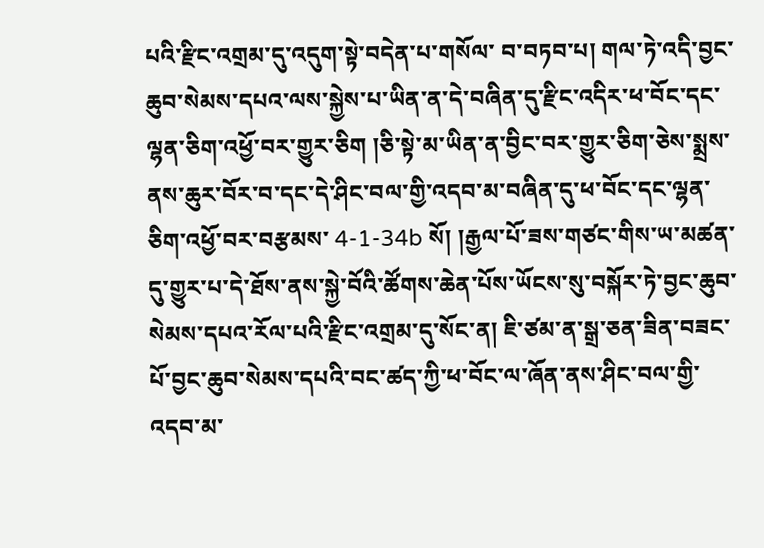པའི་རྫིང་འགྲམ་དུ་འདུག་སྟེ་བདེན་པ་གསོལ་ བ་བཏབ་པ། གལ་ཏེ་འདི་བྱང་ཆུབ་སེམས་དཔའ་ལས་སྐྱེས་པ་ཡིན་ན་དེ་བཞིན་དུ་རྫིང་འདིར་ཕ་བོང་དང་ལྷན་ཅིག་འཕྱོ་བར་གྱུར་ཅིག །ཅི་སྟེ་མ་ཡིན་ན་བྱིང་བར་གྱུར་ཅིག་ཅེས་སྨྲས་ནས་ཆུར་བོར་བ་དང་དེ་ཤིང་བལ་གྱི་འདབ་མ་བཞིན་དུ་ཕ་བོང་དང་ལྷན་ཅིག་འཕྱོ་བར་བརྩམས་ 4-1-34b སོ། །རྒྱལ་པོ་ཟས་གཙང་གིས་ཡ་མཚན་དུ་གྱུར་པ་དེ་ཐོས་ནས་སྐྱེ་བོའི་ཚོགས་ཆེན་པོས་ཡོངས་སུ་བསྐོར་ཏེ་བྱང་ཆུབ་སེམས་དཔའ་རོལ་པའི་རྫིང་འགྲམ་དུ་སོང་ན། ཇི་ཙམ་ན་སྒྲ་ཅན་ཟིན་བཟང་པོ་བྱང་ཆུབ་སེམས་དཔའི་བང་ཚད་ཀྱི་ཕ་བོང་ལ་ཞོན་ནས་ཤིང་བལ་གྱི་འདབ་མ་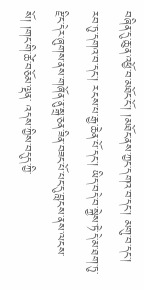བཞིན་དུ་ཆུ་ན་འཕྱོ་བ་མཐོང་ངོ་། །མཐོང་ནས་ཀྱང་དགའ་བ་དང་། མགུ་བ་དང་། རབ་ཏུ་དགའ་བ་དང་། རངས་པ་རྒྱ་ཆེན་པོ་དང་། ཡིད་བདེ་བ་སྐྱེས་ཏེ་དེ་མ་ཐག་ཏུ་རྫིང་དེར་ཞུགས་ནས་གཞོན་ནུ་སྒྲ་ཅན་ཟིན་བཟང་པོ་པང་དུ་བླངས་ནས་ལངས་སོ། །གང་གི་ཚེ་བཅོམ་ལྡན་ འདས་ཀྱིས་བདུད་ཀྱི་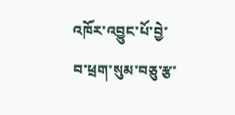འཁོར་འབྱུང་པོ་བྱེ་བ་ཕྲག་སུམ་བཅུ་རྩ་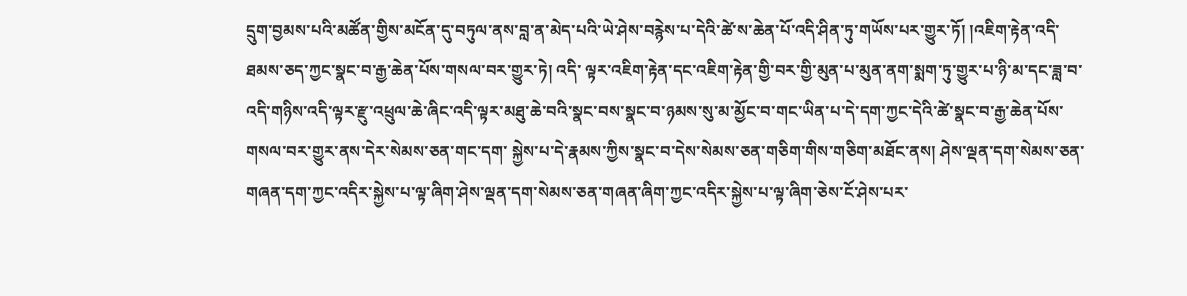དྲུག་བྱམས་པའི་མཚོན་གྱིས་མངོན་དུ་བཏུལ་ནས་བླ་ན་མེད་པའི་ཡེ་ཤེས་བརྙེས་པ་དེའི་ཚེ་ས་ཆེན་པོ་འདི་ཤིན་ཏུ་གཡོས་པར་གྱུར་ཏོ། །འཇིག་རྟེན་འདི་ཐམས་ཅད་ཀྱང་སྣང་བ་རྒྱ་ཆེན་པོས་གསལ་བར་གྱུར་ཏེ། འདི་ ལྟར་འཇིག་རྟེན་དང་འཇིག་རྟེན་གྱི་བར་གྱི་མུན་པ་མུན་ནག་སྨག་ཏུ་གྱུར་པ་ཉི་མ་དང་ཟླ་བ་འདི་གཉིས་འདི་ལྟར་རྫུ་འཕྲུལ་ཆེ་ཞིང་འདི་ལྟར་མཐུ་ཆེ་བའི་སྣང་བས་སྣང་བ་ཉམས་སུ་མ་མྱོང་བ་གང་ཡིན་པ་དེ་དག་ཀྱང་དེའི་ཚེ་སྣང་བ་རྒྱ་ཆེན་པོས་གསལ་བར་གྱུར་ནས་དེར་སེམས་ཅན་གང་དག་ སྐྱེས་པ་དེ་རྣམས་ཀྱིས་སྣང་བ་དེས་སེམས་ཅན་གཅིག་གིས་གཅིག་མཐོང་ནས། ཤེས་ལྡན་དག་སེམས་ཅན་གཞན་དག་ཀྱང་འདིར་སྐྱེས་པ་ལྟ་ཞིག་ཤེས་ལྡན་དག་སེམས་ཅན་གཞན་ཞིག་ཀྱང་འདིར་སྐྱེས་པ་ལྟ་ཞིག་ཅེས་ངོ་ཤེས་པར་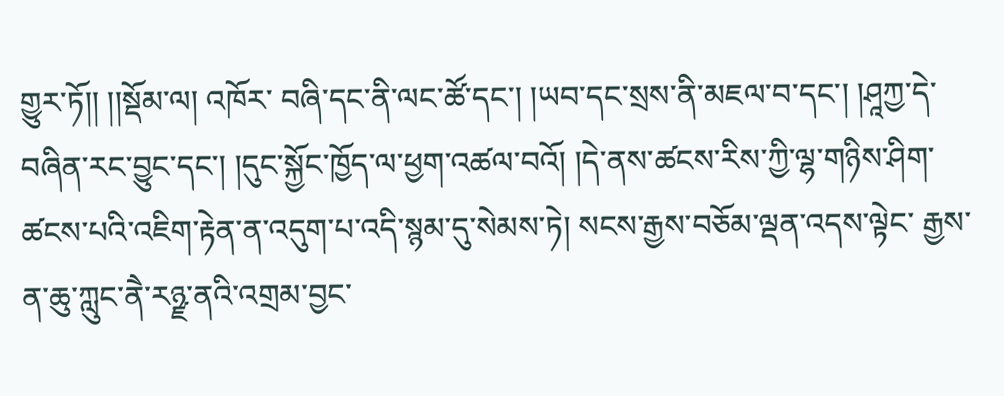གྱུར་ཏོ།། །།སྡོམ་ལ། འཁོར་ བཞི་དང་ནི་ལང་ཚོ་དང་། །ཡབ་དང་སྲས་ནི་མཇལ་བ་དང་། །ཤཱཀྱ་དེ་བཞིན་རང་བྱུང་དང་། །དུང་སྐྱོང་ཁྱོད་ལ་ཕྱག་འཚལ་བའོ། །དེ་ནས་ཚངས་རིས་ཀྱི་ལྷ་གཉིས་ཤིག་ཚངས་པའི་འཇིག་རྟེན་ན་འདུག་པ་འདི་སྙམ་དུ་སེམས་ཏེ། སངས་རྒྱས་བཅོམ་ལྡན་འདས་ལྟེང་ རྒྱས་ན་ཆུ་ཀླུང་ནཻ་རཉྫ་ནའི་འགྲམ་བྱང་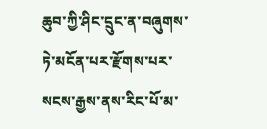ཆུབ་ཀྱི་ཤིང་དྲུང་ན་བཞུགས་ཏེ་མངོན་པར་རྫོགས་པར་སངས་རྒྱས་ནས་རིང་པོ་མ་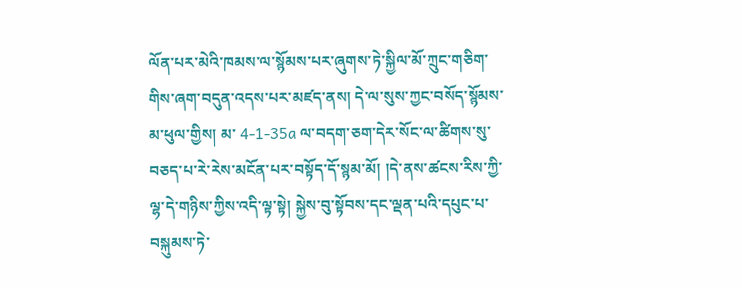ལོན་པར་མེའི་ཁམས་ལ་སྙོམས་པར་ཞུགས་ཏེ་སྐྱིལ་མོ་ཀྲུང་གཅིག་གིས་ཞག་བདུན་འདས་པར་མཛད་ནས། དེ་ལ་སུས་ཀྱང་བསོད་སྙོམས་མ་ཕུལ་གྱིས། མ་ 4-1-35a ལ་བདག་ཅག་དེར་སོང་ལ་ཚིགས་སུ་བཅད་པ་རེ་རེས་མངོན་པར་བསྟོད་དོ་སྙམ་མོ། །དེ་ནས་ཚངས་རིས་ཀྱི་ལྷ་དེ་གཉིས་ཀྱིས་འདི་ལྟ་སྟེ། སྐྱེས་བུ་སྟོབས་དང་ལྡན་པའི་དཔུང་པ་བསྐུམས་ཏེ་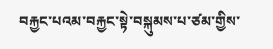བརྐྱང་པའམ་བརྐྱང་སྟེ་བསྐུམས་པ་ཙམ་གྱིས་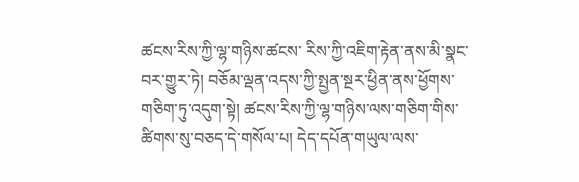ཚངས་རིས་ཀྱི་ལྷ་གཉིས་ཚངས་ རིས་ཀྱི་འཇིག་རྟེན་ནས་མི་སྣང་བར་གྱུར་ཏེ། བཅོམ་ལྡན་འདས་ཀྱི་སྤྱན་སྔར་ཕྱིན་ནས་ཕྱོགས་གཅིག་ཏུ་འདུག་སྟེ། ཚངས་རིས་ཀྱི་ལྷ་གཉིས་ལས་གཅིག་གིས་ཚིགས་སུ་བཅད་དེ་གསོལ་པ། དེད་དཔོན་གཡུལ་ལས་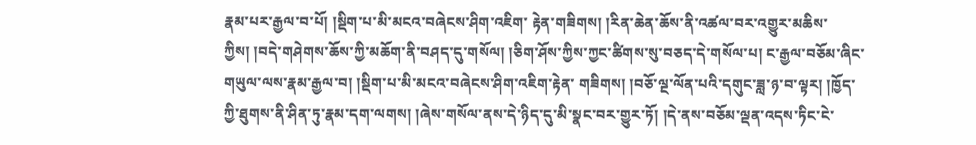རྣམ་པར་རྒྱལ་བ་པོ། །སྡིག་པ་མི་མངའ་བཞེངས་ཤིག་འཇིག་ རྟེན་གཟིགས། །རིན་ཆེན་ཆོས་ནི་འཚལ་བར་འགྱུར་མཆིས་ཀྱིས། །བདེ་གཤེགས་ཆོས་ཀྱི་མཆོག་ནི་བཤད་དུ་གསོལ། །ཅིག་ཤོས་ཀྱིས་ཀྱང་ཚིགས་སུ་བཅད་དེ་གསོལ་པ། ང་རྒྱལ་བཅོམ་ཞིང་གཡུལ་ལས་རྣམ་རྒྱལ་བ། །སྡིག་པ་མི་མངའ་བཞེངས་ཤིག་འཇིག་རྟེན་ གཟིགས། །བཅོ་ལྔ་ལོན་པའི་དགུང་ཟླ་ཉ་བ་ལྟར། །ཁྱོད་ཀྱི་ཐུགས་ནི་ཤིན་ཏུ་རྣམ་དག་ལགས། །ཞེས་གསོལ་ནས་དེ་ཉིད་དུ་མི་སྣང་བར་གྱུར་ཏོ། །དེ་ནས་བཅོམ་ལྡན་འདས་ཏིང་ངེ་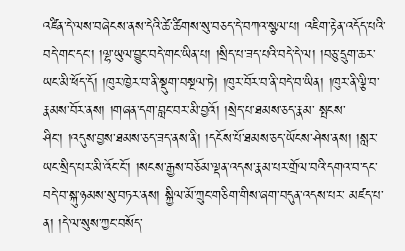འཛིན་དེ་ལས་བཞེངས་ནས་དེའི་ཚེ་ཚིགས་སུ་བཅད་དེ་བཀའ་སྩལ་པ། འཇིག་རྟེན་འདོད་པའི་ བདེ་གང་དང་། །ལྷ་ཡུལ་བྱུང་བདེ་གང་ཡིན་པ། །སྲིད་པ་ཟད་པའི་བདེ་དེ་ལ། །བཅུ་དྲུག་ཆར་ཡང་མི་ཕོད་དོ། །ཁུར་ཁྱེར་བ་ནི་སྡུག་བསྔལ་ཏེ། །ཁུར་བོར་བ་ནི་བདེ་བ་ཡིན། །ཁུར་ནི་ལྕི་བ་རྣམས་བོར་ནས། །གཞན་དག་བླང་བར་མི་བྱའོ། །སྲེད་པ་ཐམས་ཅད་རྣམ་ སྤངས་ཤིང་། །འདུས་བྱས་ཐམས་ཅད་ཟད་ནས་ནི། །དངོས་པོ་ཐམས་ཅད་ཡོངས་ཤེས་ནས། །སླར་ཡང་སྲིད་པར་མི་འོང་ངོ་། །སངས་རྒྱས་བཅོམ་ལྡན་འདས་རྣམ་པར་གྲོལ་བའི་དགའ་བ་དང་བདེ་བ་སྐུ་ཉམས་སུ་བཏར་ནས། སྐྱིལ་མོ་ཀྲུང་གཅིག་གིས་ཞག་བདུན་འདས་པར་ མཛད་པ་ན། །དེ་ལ་སུས་ཀྱང་བསོད་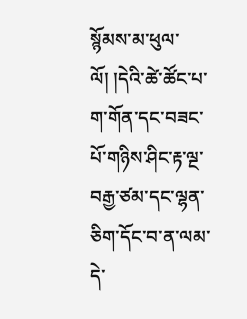སྙོམས་མ་ཕུལ་ལོ། །དེའི་ཚེ་ཚོང་པ་ག་གོན་དང་བཟང་པོ་གཉིས་ཤིང་རྟ་ལྔ་བརྒྱ་ཙམ་དང་ལྷན་ཅིག་དོང་བ་ན་ལམ་དེ་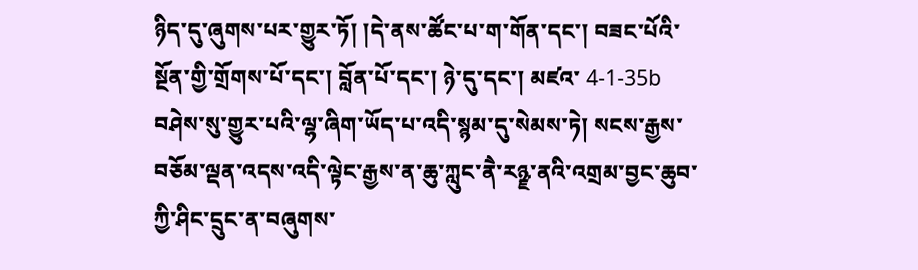ཉིད་དུ་ཞུགས་པར་གྱུར་ཏོ། །དེ་ནས་ཚོང་པ་ག་གོན་དང་། བཟང་པོའི་སྔོན་གྱི་གྲོགས་པོ་དང་། བློན་པོ་དང་། ཉེ་དུ་དང་། མཛའ་ 4-1-35b བཤེས་སུ་གྱུར་པའི་ལྷ་ཞིག་ཡོད་པ་འདི་སྙམ་དུ་སེམས་ཏེ། སངས་རྒྱས་བཅོམ་ལྡན་འདས་འདི་ལྟེང་རྒྱས་ན་ཆུ་ཀླུང་ནཻ་རཉྫ་ནའི་འགྲམ་བྱང་ཆུབ་ཀྱི་ཤིང་དྲུང་ན་བཞུགས་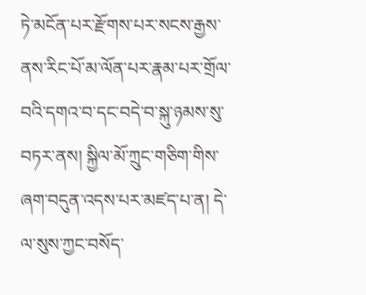ཏེ་མངོན་པར་རྫོགས་པར་སངས་རྒྱས་ནས་རིང་པོ་མ་ལོན་པར་རྣམ་པར་གྲོལ་བའི་དགའ་བ་དང་བདེ་བ་སྐུ་ཉམས་སུ་ བཏར་ནས། སྐྱིལ་མོ་ཀྲུང་གཅིག་གིས་ཞག་བདུན་འདས་པར་མཛད་པ་ན། དེ་ལ་སུས་ཀྱང་བསོད་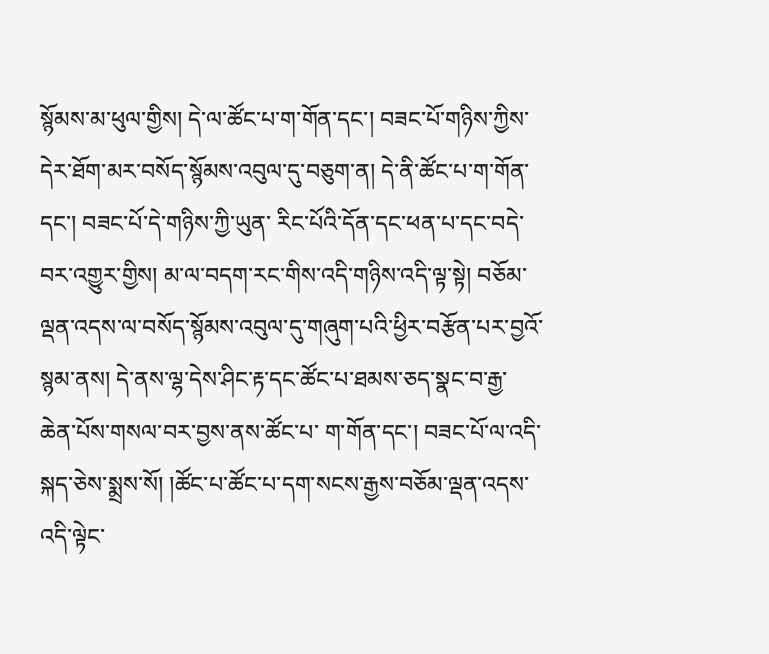སྙོམས་མ་ཕུལ་གྱིས། དེ་ལ་ཚོང་པ་ག་གོན་དང་། བཟང་པོ་གཉིས་ཀྱིས་དེར་ཐོག་མར་བསོད་སྙོམས་འབུལ་དུ་བཅུག་ན། དེ་ནི་ཚོང་པ་ག་གོན་དང་། བཟང་པོ་དེ་གཉིས་ཀྱི་ཡུན་ རིང་པོའི་དོན་དང་ཕན་པ་དང་བདེ་བར་འགྱུར་གྱིས། མ་ལ་བདག་རང་གིས་འདི་གཉིས་འདི་ལྟ་སྟེ། བཅོམ་ལྡན་འདས་ལ་བསོད་སྙོམས་འབུལ་དུ་གཞུག་པའི་ཕྱིར་བརྩོན་པར་བྱའོ་སྙམ་ནས། དེ་ནས་ལྷ་དེས་ཤིང་རྟ་དང་ཚོང་པ་ཐམས་ཅད་སྣང་བ་རྒྱ་ཆེན་པོས་གསལ་བར་བྱས་ནས་ཚོང་པ་ ག་གོན་དང་། བཟང་པོ་ལ་འདི་སྐད་ཅེས་སྨྲས་སོ། །ཚོང་པ་ཚོང་པ་དག་སངས་རྒྱས་བཅོམ་ལྡན་འདས་འདི་ལྟེང་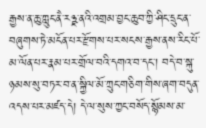རྒྱས་ན་ཆུ་ཀླུང་ནཻ་རཉྫ་ནའི་འགྲམ་བྱང་ཆུབ་ཀྱི་ཤིང་དྲུང་ན་བཞུགས་ཏེ་མངོན་པར་རྫོགས་པར་སངས་རྒྱས་ནས་རིང་པོ་མ་ལོན་པར་རྣམ་པར་གྲོལ་བའི་དགའ་བ་དང་། བདེ་བ་སྐུ་ ཉམས་སུ་བཏར་བ་ན་སྐྱིལ་མོ་ཀྲུང་གཅིག་གིས་ཞག་བདུན་འདས་པར་མཛད་དེ། དེ་ལ་སུས་ཀྱང་བསོད་སྙོམས་མ་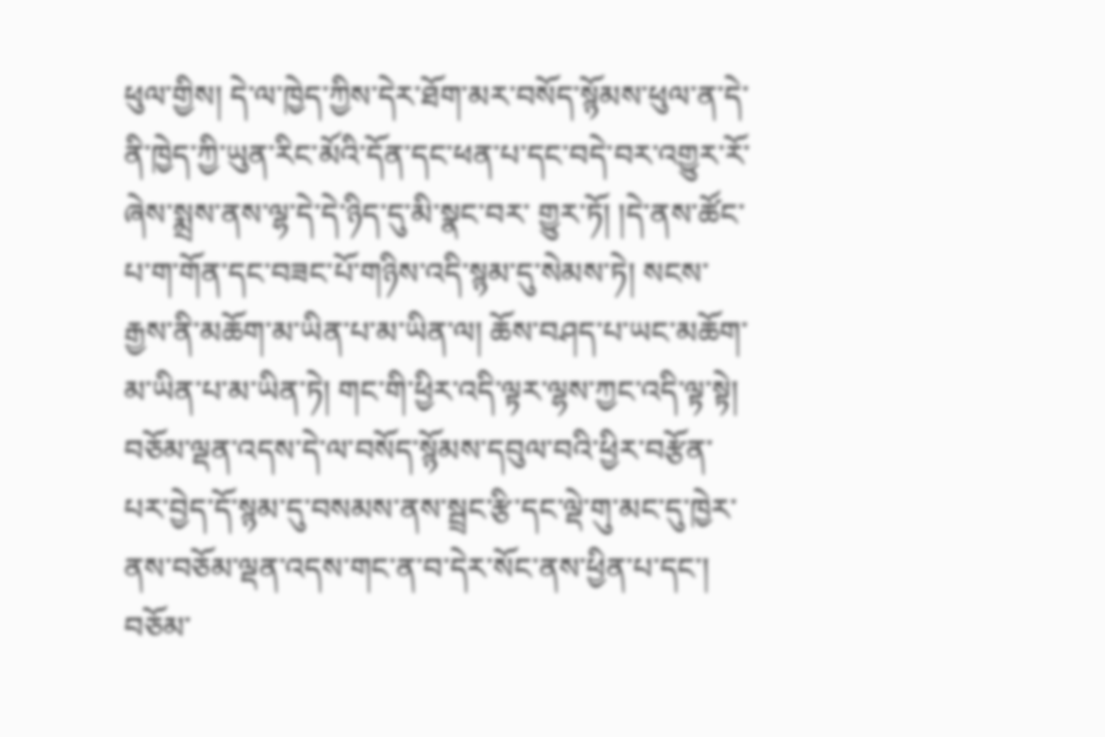ཕུལ་གྱིས། དེ་ལ་ཁྱེད་ཀྱིས་དེར་ཐོག་མར་བསོད་སྙོམས་ཕུལ་ན་དེ་ནི་ཁྱེད་ཀྱི་ཡུན་རིང་མོའི་དོན་དང་ཕན་པ་དང་བདེ་བར་འགྱུར་རོ་ཞེས་སྨྲས་ནས་ལྷ་དེ་དེ་ཉིད་དུ་མི་སྣང་བར་ གྱུར་ཏོ། །དེ་ནས་ཚོང་པ་ག་གོན་དང་བཟང་པོ་གཉིས་འདི་སྙམ་དུ་སེམས་ཏེ། སངས་རྒྱས་ནི་མཆོག་མ་ཡིན་པ་མ་ཡིན་ལ། ཆོས་བཤད་པ་ཡང་མཆོག་མ་ཡིན་པ་མ་ཡིན་ཏེ། གང་གི་ཕྱིར་འདི་ལྟར་ལྷས་ཀྱང་འདི་ལྟ་སྟེ། བཅོམ་ལྡན་འདས་དེ་ལ་བསོད་སྙོམས་དབུལ་བའི་ཕྱིར་བརྩོན་ པར་བྱེད་དོ་སྙམ་དུ་བསམས་ནས་སྦྲང་རྩི་དང་ལྡེ་གུ་མང་དུ་ཁྱེར་ནས་བཅོམ་ལྡན་འདས་གང་ན་བ་དེར་སོང་ནས་ཕྱིན་པ་དང་། བཅོམ་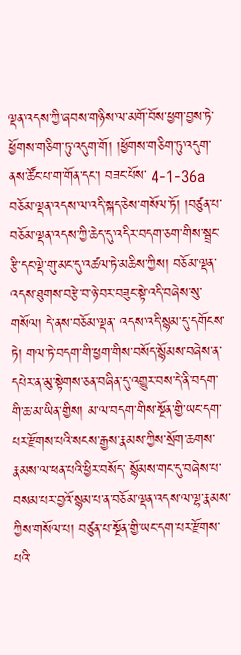ལྡན་འདས་ཀྱི་ཞབས་གཉིས་ལ་མགོ་བོས་ཕྱག་བྱས་ཏེ་ཕྱོགས་གཅིག་ཏུ་འདུག་གོ། །ཕྱོགས་གཅིག་ཏུ་འདུག་ནས་ཚོང་པ་ག་གོན་དང་། བཟང་པོས་ 4-1-36a བཅོམ་ལྡན་འདས་ལ་འདི་སྐད་ཅེས་གསོལ་ཏོ། །བཙུན་པ་བཅོམ་ལྡན་འདས་ཀྱི་ཆེད་དུ་འདིར་བདག་ཅག་གིས་སྦྲང་རྩི་དང་ལྡེ་གུ་མང་དུ་འཚལ་ཏེ་མཆིས་ཀྱིས། བཅོམ་ལྡན་འདས་ཐུགས་བརྩེ་བ་ཉེ་བར་བཟུང་སྟེ་འདི་བཞེས་སུ་གསོལ། དེ་ནས་བཅོམ་ལྡན་ འདས་འདི་སྙམ་དུ་དགོངས་ཏེ། གལ་ཏེ་བདག་གི་ཕྱག་གིས་བསོད་སྙོམས་བཞེས་ན་དཔེར་ན་མུ་སྟེགས་ཅན་བཞིན་དུ་འགྱུར་བས་དེ་ནི་བདག་གི་ཆ་མ་ཡིན་གྱིས། མ་ལ་བདག་གིས་སྔོན་གྱི་ཡང་དག་པར་རྫོགས་པའི་སངས་རྒྱས་རྣམས་ཀྱིས་སྲོག་ཆགས་རྣམས་ལ་ཕན་པའི་ཕྱིར་བསོད་ སྙོམས་གང་དུ་བཞེས་པ་བསམ་པར་བྱའོ་སྙམ་པ་ན་བཅོམ་ལྡན་འདས་ལ་ལྷ་རྣམས་ཀྱིས་གསོལ་པ། བཙུན་པ་སྔོན་གྱི་ཡང་དག་པར་རྫོགས་པའི་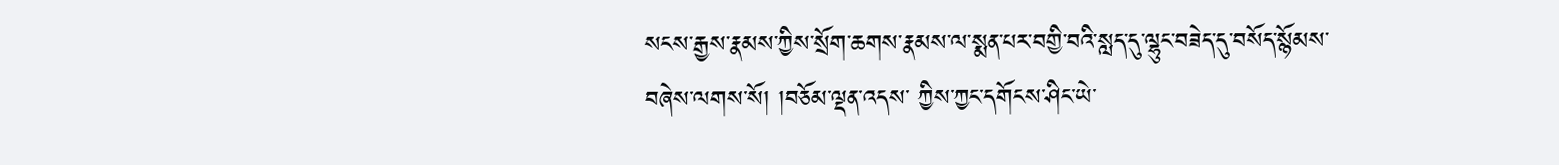སངས་རྒྱས་རྣམས་ཀྱིས་སྲོག་ཆགས་རྣམས་ལ་སྨན་པར་བགྱི་བའི་སླད་དུ་ལྷུང་བཟེད་དུ་བསོད་སྙོམས་བཞེས་ལགས་སོ། །བཅོམ་ལྡན་འདས་ ཀྱིས་ཀྱང་དགོངས་ཤིང་ཡེ་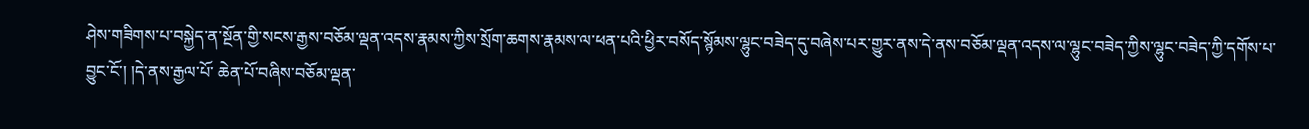ཤེས་གཟིགས་པ་བསྐྱེད་ན་སྔོན་གྱི་སངས་རྒྱས་བཅོམ་ལྡན་འདས་རྣམས་ཀྱིས་སྲོག་ཆགས་རྣམས་ལ་ཕན་པའི་ཕྱིར་བསོད་སྙོམས་ལྷུང་བཟེད་དུ་བཞེས་པར་གྱུར་ནས་དེ་ནས་བཅོམ་ལྡན་འདས་ལ་ལྷུང་བཟེད་ཀྱིས་ལྷུང་བཟེད་ཀྱི་དགོས་པ་བྱུང་ངོ་། །དེ་ནས་རྒྱལ་པོ་ ཆེན་པོ་བཞིས་བཅོམ་ལྡན་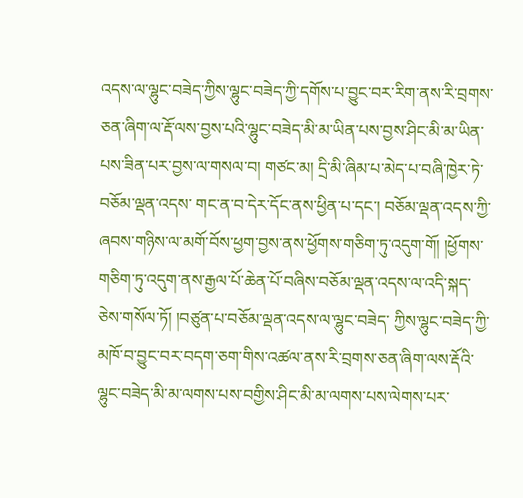འདས་ལ་ལྷུང་བཟེད་ཀྱིས་ལྷུང་བཟེད་ཀྱི་དགོས་པ་བྱུང་བར་རིག་ནས་རི་བྲགས་ཅན་ཞིག་ལ་རྡོ་ལས་བྱས་པའི་ལྷུང་བཟེད་མི་མ་ཡིན་པས་བྱས་ཤིང་མི་མ་ཡིན་པས་ཟིན་པར་བྱས་ལ་གསལ་བ། གཙང་མ། དྲི་མི་ཞིམ་པ་མེད་པ་བཞི་ཁྱེར་ཏེ་བཅོམ་ལྡན་འདས་ གང་ན་བ་དེར་དོང་ནས་ཕྱིན་པ་དང་། བཅོམ་ལྡན་འདས་ཀྱི་ཞབས་གཉིས་ལ་མགོ་བོས་ཕྱག་བྱས་ནས་ཕྱོགས་གཅིག་ཏུ་འདུག་གོ། །ཕྱོགས་གཅིག་ཏུ་འདུག་ནས་རྒྱལ་པོ་ཆེན་པོ་བཞིས་བཅོམ་ལྡན་འདས་ལ་འདི་སྐད་ཅེས་གསོལ་ཏོ། །བཙུན་པ་བཅོམ་ལྡན་འདས་ལ་ལྷུང་བཟེད་ ཀྱིས་ལྷུང་བཟེད་ཀྱི་མཁོ་བ་བྱུང་བར་བདག་ཅག་གིས་འཚལ་ནས་རི་བྲགས་ཅན་ཞིག་ལས་རྡོའི་ལྷུང་བཟེད་མི་མ་ལགས་པས་བགྱིས་ཤིང་མི་མ་ལགས་པས་ལེགས་པར་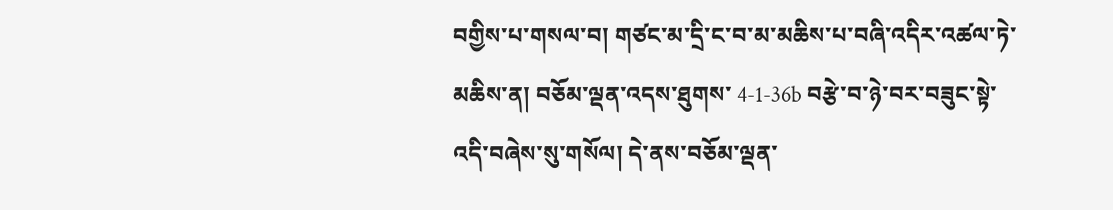བགྱིས་པ་གསལ་བ། གཙང་མ་དྲི་ང་བ་མ་མཆིས་པ་བཞི་འདིར་འཚལ་ཏེ་མཆིས་ན། བཅོམ་ལྡན་འདས་ཐུགས་ 4-1-36b བརྩེ་བ་ཉེ་བར་བཟུང་སྟེ་འདི་བཞེས་སུ་གསོལ། དེ་ནས་བཅོམ་ལྡན་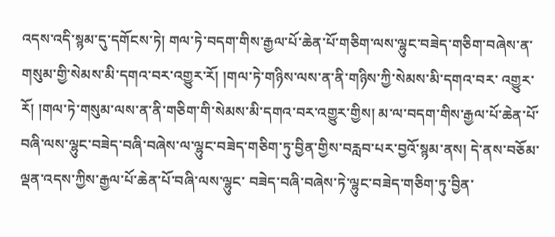འདས་འདི་སྙམ་དུ་དགོངས་ཏེ། གལ་ཏེ་བདག་གིས་རྒྱལ་པོ་ཆེན་པོ་གཅིག་ལས་ལྷུང་བཟེད་གཅིག་བཞེས་ན་གསུམ་གྱི་སེམས་མི་དགའ་བར་འགྱུར་རོ། །གལ་ཏེ་གཉིས་ལས་ན་ནི་གཉིས་ཀྱི་སེམས་མི་དགའ་བར་ འགྱུར་རོ། །གལ་ཏེ་གསུམ་ལས་ན་ནི་གཅིག་གི་སེམས་མི་དགའ་བར་འགྱུར་གྱིས། མ་ལ་བདག་གིས་རྒྱལ་པོ་ཆེན་པོ་བཞི་ལས་ལྷུང་བཟེད་བཞི་བཞེས་ལ་ལྷུང་བཟེད་གཅིག་ཏུ་བྱིན་གྱིས་བརླབ་པར་བྱའོ་སྙམ་ནས། དེ་ནས་བཅོམ་ལྡན་འདས་ཀྱིས་རྒྱལ་པོ་ཆེན་པོ་བཞི་ལས་ལྷུང་ བཟེད་བཞི་བཞེས་ཏེ་ལྷུང་བཟེད་གཅིག་ཏུ་བྱིན་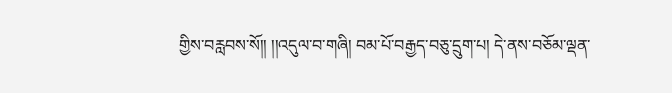གྱིས་བརླབས་སོ།། །།འདུལ་བ་གཞི། བམ་པོ་བརྒྱད་བཅུ་དྲུག་པ། དེ་ནས་བཅོམ་ལྡན་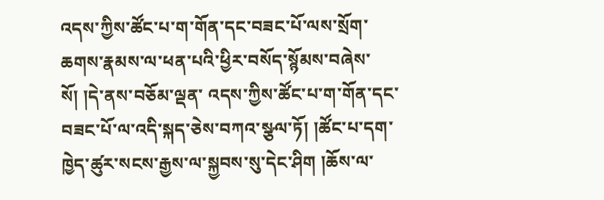འདས་ཀྱིས་ཚོང་པ་ག་གོན་དང་བཟང་པོ་ལས་སྲོག་ཆགས་རྣམས་ལ་ཕན་པའི་ཕྱིར་བསོད་སྙོམས་བཞེས་སོ། །དེ་ནས་བཅོམ་ལྡན་ འདས་ཀྱིས་ཚོང་པ་ག་གོན་དང་བཟང་པོ་ལ་འདི་སྐད་ཅེས་བཀའ་སྩལ་ཏོ། །ཚོང་པ་དག་ཁྱེད་ཚུར་སངས་རྒྱས་ལ་སྐྱབས་སུ་དེང་ཤིག །ཆོས་ལ་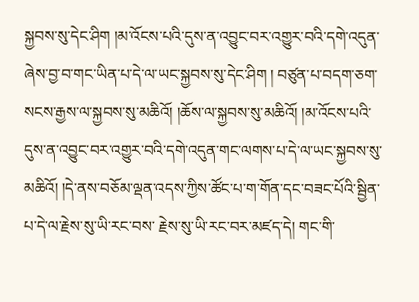སྐྱབས་སུ་དེང་ཤིག །མ་འོངས་པའི་དུས་ན་འབྱུང་བར་འགྱུར་བའི་དགེ་འདུན་ཞེས་བྱ་བ་གང་ཡིན་པ་དེ་ལ་ཡང་སྐྱབས་སུ་དེང་ཤིག ། བཙུན་པ་བདག་ཅག་སངས་རྒྱས་ལ་སྐྱབས་སུ་མཆིའོ། །ཆོས་ལ་སྐྱབས་སུ་མཆིའོ། །མ་འོངས་པའི་དུས་ན་འབྱུང་བར་འགྱུར་བའི་དགེ་འདུན་གང་ལགས་པ་དེ་ལ་ཡང་སྐྱབས་སུ་མཆིའོ། །དེ་ནས་བཅོམ་ལྡན་འདས་ཀྱིས་ཚོང་པ་ག་གོན་དང་བཟང་པོའི་སྦྱིན་པ་དེ་ལ་རྗེས་སུ་ཡི་རང་བས་ རྗེས་སུ་ཡི་རང་བར་མཛད་དེ། གང་གི་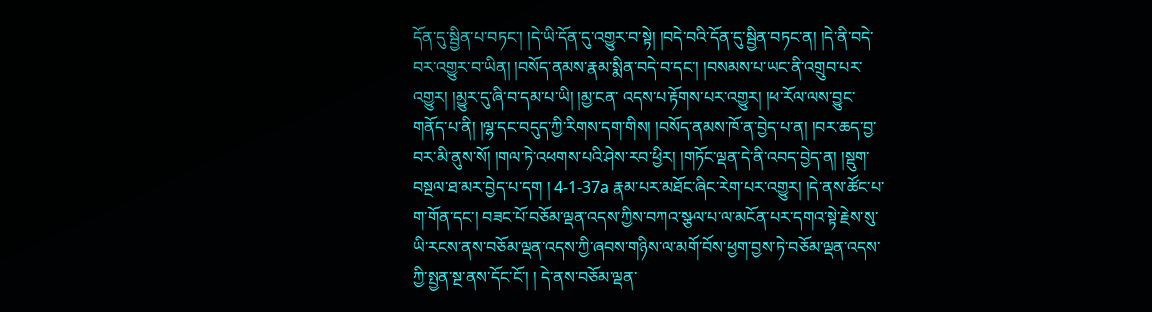དོན་དུ་སྦྱིན་པ་བཏང་། །དེ་ཡི་དོན་དུ་འགྱུར་བ་སྟེ། །བདེ་བའི་དོན་དུ་སྦྱིན་བཏང་ན། །དེ་ནི་བདེ་བར་འགྱུར་བ་ཡིན། །བསོད་ནམས་རྣམ་སྨིན་བདེ་བ་དང་། །བསམས་པ་ཡང་ནི་འགྲུབ་པར་འགྱུར། །མྱུར་དུ་ཞི་བ་དམ་པ་ཡི། །མྱ་ངན་ འདས་པ་རྟོགས་པར་འགྱུར། །ཕ་རོལ་ལས་བྱུང་གནོད་པ་ནི། །ལྷ་དང་བདུད་ཀྱི་རིགས་དག་གིས། །བསོད་ནམས་ཁོ་ན་བྱེད་པ་ན། །བར་ཆད་བྱ་བར་མི་ནུས་སོ། །གལ་ཏེ་འཕགས་པའི་ཤེས་རབ་ཕྱིར། །གཏོང་ལྡན་དེ་ནི་འབད་བྱེད་ན། །སྡུག་བསྔལ་ཐ་མར་བྱེད་པ་དག ། 4-1-37a རྣམ་པར་མཐོང་ཞིང་རེག་པར་འགྱུར། །དེ་ནས་ཚོང་པ་ག་གོན་དང་། བཟང་པོ་བཅོམ་ལྡན་འདས་ཀྱིས་བཀའ་སྩལ་པ་ལ་མངོན་པར་དགའ་སྟེ་རྗེས་སུ་ཡི་རངས་ནས་བཅོམ་ལྡན་འདས་ཀྱི་ཞབས་གཉིས་ལ་མགོ་བོས་ཕྱག་བྱས་ཏེ་བཅོམ་ལྡན་འདས་ཀྱི་སྤྱན་སྔ་ནས་དོང་ངོ་། ། དེ་ནས་བཅོམ་ལྡན་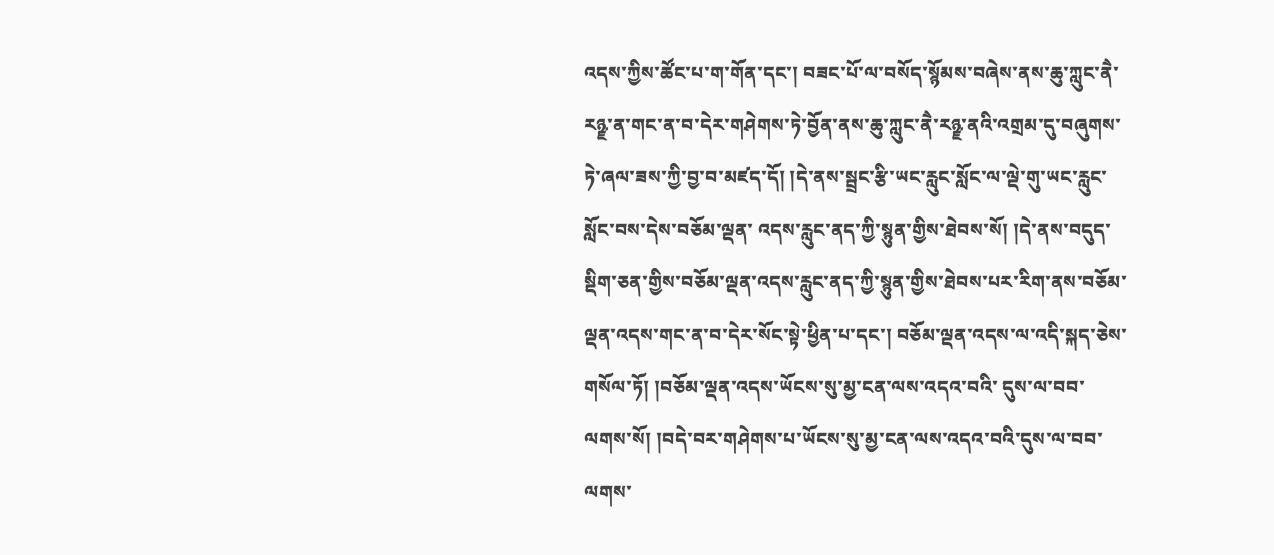འདས་ཀྱིས་ཚོང་པ་ག་གོན་དང་། བཟང་པོ་ལ་བསོད་སྙོམས་བཞེས་ནས་ཆུ་ཀླུང་ནཻ་རཉྫ་ན་གང་ན་བ་དེར་གཤེགས་ཏེ་བྱོན་ནས་ཆུ་ཀླུང་ནཻ་རཉྫ་ནའི་འགྲམ་དུ་བཞུགས་ཏེ་ཞལ་ཟས་ཀྱི་བྱ་བ་མཛད་དོ། །དེ་ནས་སྦྲང་རྩི་ཡང་རླུང་སློང་ལ་ལྡེ་གུ་ཡང་རླུང་སློང་བས་དེས་བཅོམ་ལྡན་ འདས་རླུང་ནད་ཀྱི་སྙུན་གྱིས་ཐེབས་སོ། །དེ་ནས་བདུད་སྡིག་ཅན་གྱིས་བཅོམ་ལྡན་འདས་རླུང་ནད་ཀྱི་སྙུན་གྱིས་ཐེབས་པར་རིག་ནས་བཅོམ་ལྡན་འདས་གང་ན་བ་དེར་སོང་སྟེ་ཕྱིན་པ་དང་། བཅོམ་ལྡན་འདས་ལ་འདི་སྐད་ཅེས་གསོལ་ཏོ། །བཅོམ་ལྡན་འདས་ཡོངས་སུ་མྱ་ངན་ལས་འདའ་བའི་ དུས་ལ་བབ་ལགས་སོ། །བདེ་བར་གཤེགས་པ་ཡོངས་སུ་མྱ་ངན་ལས་འདའ་བའི་དུས་ལ་བབ་ལགས་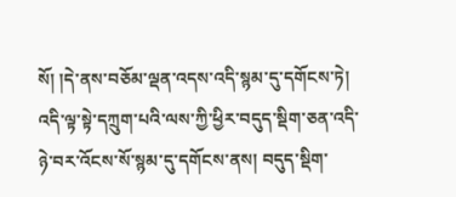སོ། །དེ་ནས་བཅོམ་ལྡན་འདས་འདི་སྙམ་དུ་དགོངས་ཏེ། འདི་ལྟ་སྟེ་དཀྲུག་པའི་ལས་ཀྱི་ཕྱིར་བདུད་སྡིག་ཅན་འདི་ཉེ་བར་འོངས་སོ་སྙམ་དུ་དགོངས་ནས། བདུད་སྡིག་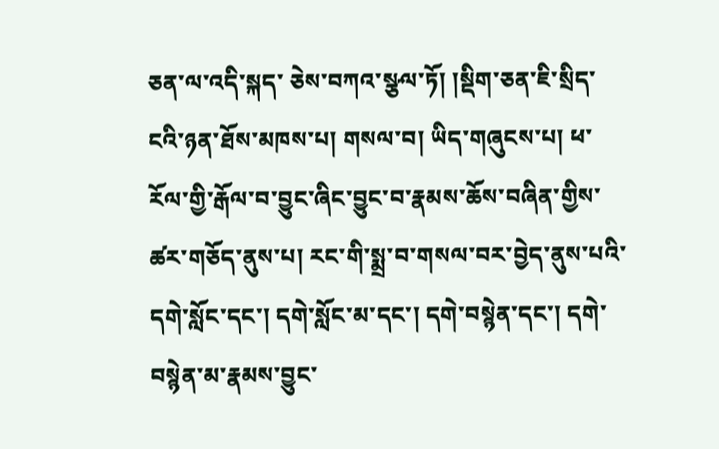ཅན་ལ་འདི་སྐད་ ཅེས་བཀའ་སྩལ་ཏོ། །སྡིག་ཅན་ཇི་སྲིད་ངའི་ཉན་ཐོས་མཁས་པ། གསལ་བ། ཡིད་གཞུངས་པ། ཕ་རོལ་གྱི་རྒོལ་བ་བྱུང་ཞིང་བྱུང་བ་རྣམས་ཆོས་བཞིན་གྱིས་ཚར་གཅོད་ནུས་པ། རང་གི་སྨྲ་བ་གསལ་བར་བྱེད་ནུས་པའི་དགེ་སློང་དང་། དགེ་སློང་མ་དང་། དགེ་བསྙེན་དང་། དགེ་ བསྙེན་མ་རྣམས་བྱུང་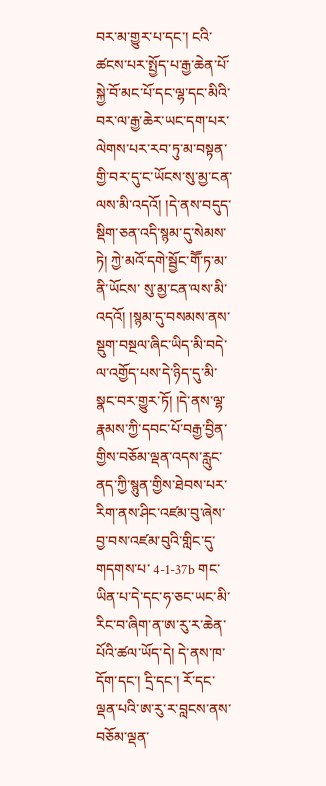བར་མ་གྱུར་པ་དང་། ངའི་ཚངས་པར་སྤྱོད་པ་རྒྱ་ཆེན་པོ་སྐྱེ་བོ་མང་པོ་དང་ལྷ་དང་མིའི་བར་ལ་རྒྱ་ཆེར་ཡང་དག་པར་ལེགས་པར་རབ་ཏུ་མ་བསྟན་གྱི་བར་དུ་ང་ཡོངས་སུ་མྱ་ངན་ལས་མི་འདའོ། །དེ་ནས་བདུད་སྡིག་ཅན་འདི་སྙམ་དུ་སེམས་ཏེ། ཀྱེ་མའོ་དགེ་སྦྱོང་གཽ་ཏ་མ་ནི་ཡོངས་ སུ་མྱ་ངན་ལས་མི་འདའོ། །སྙམ་དུ་བསམས་ནས་སྡུག་བསྔལ་ཞིང་ཡིད་མི་བདེ་ལ་འགྱོད་པས་དེ་ཉིད་དུ་མི་སྣང་བར་གྱུར་ཏོ། །དེ་ནས་ལྷ་རྣམས་ཀྱི་དབང་པོ་བརྒྱ་བྱིན་གྱིས་བཅོམ་ལྡན་འདས་རླུང་ནད་ཀྱི་སྙུན་གྱིས་ཐེབས་པར་རིག་ནས་ཤིང་འཛམ་བུ་ཞེས་བྱ་བས་འཛམ་བུའི་གླིང་དུ་གདགས་པ་ 4-1-37b གང་ཡིན་པ་དེ་དང་ཧ་ཅང་ཡང་མི་རིང་བ་ཞིག་ན་ཨ་རུ་ར་ཆེན་པོའི་ཚལ་ཡོད་དེ། དེ་ནས་ཁ་དོག་དང་། དྲི་དང་། རོ་དང་ལྡན་པའི་ཨ་རུ་ར་བླངས་ནས་བཅོམ་ལྡན་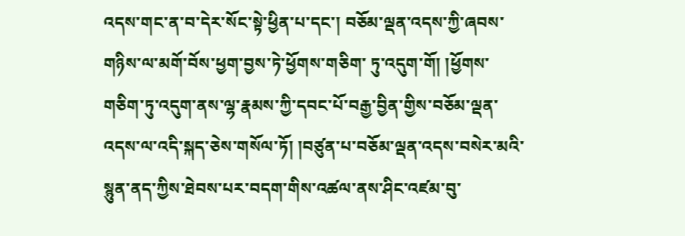འདས་གང་ན་བ་དེར་སོང་སྟེ་ཕྱིན་པ་དང་། བཅོམ་ལྡན་འདས་ཀྱི་ཞབས་གཉིས་ལ་མགོ་བོས་ཕྱག་བྱས་ཏེ་ཕྱོགས་གཅིག་ ཏུ་འདུག་གོ། །ཕྱོགས་གཅིག་ཏུ་འདུག་ནས་ལྷ་རྣམས་ཀྱི་དབང་པོ་བརྒྱ་བྱིན་གྱིས་བཅོམ་ལྡན་འདས་ལ་འདི་སྐད་ཅེས་གསོལ་ཏོ། །བཙུན་པ་བཅོམ་ལྡན་འདས་བསེར་མའི་སྙུན་ནད་ཀྱིས་ཐེབས་པར་བདག་གིས་འཚལ་ནས་ཤིང་འཛམ་བུ་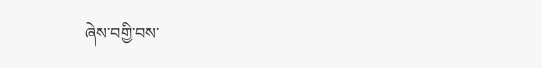ཞེས་བགྱི་བས་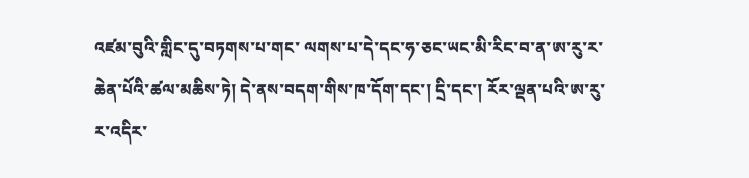འཛམ་བུའི་གླིང་དུ་བཏགས་པ་གང་ ལགས་པ་དེ་དང་ཧ་ཅང་ཡང་མི་རིང་བ་ན་ཨ་རུ་ར་ཆེན་པོའི་ཚལ་མཆིས་ཏེ། དེ་ནས་བདག་གིས་ཁ་དོག་དང་། དྲི་དང་། རོར་ལྡན་པའི་ཨ་རུ་ར་འདིར་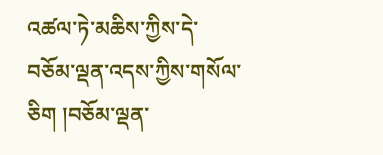འཚལ་ཏེ་མཆིས་ཀྱིས་དེ་བཅོམ་ལྡན་འདས་ཀྱིས་གསོལ་ཅིག །བཅོམ་ལྡན་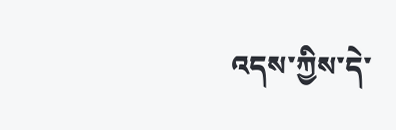འདས་ཀྱིས་དེ་